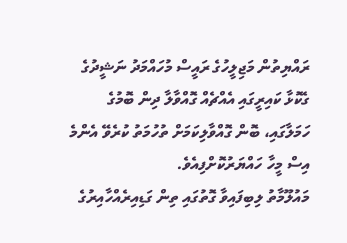ރައްޔިތުން މަޖިލީހުގެ ރައީސް މުހައްމަދު ނަޝީދުގެ ގެކޮޅާ ކައިރީގައި އެއްޗެއް ގޮއްވާލާ ދިން ބޮމުގެ ހަމަލާގައި، ބޮން ގޮއްވާލިކަމަށް ތުހުމަތު ކުރެވޭ އެންމެ އިސް މީހާ ހައްޔަރުކޮށްފިއެވެ.
މައުލޫމާތު ލިބިފައިވާ ގޮތުގައި ތިން ގަޑިއިރެއްހާއިރުގެ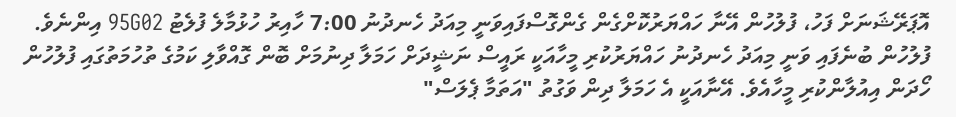އޮޕަރޭޝަނަށް ފަހު، ފުލުހުން އޭނާ ހައްޔަރުކޮށްގެން ގެންގޮސްފައިވަނީ މިއަދު ހެނދުނު 7:00 ހާއިރު ހުޅުމާލެ ފުލެޓު 95G02 އިންނެވެ. ފުލުހުން ބުނެފައި ވަނީ މިއަދު ހެނދުނު ހައްޔަރުކުރި މީހާއަކީ ރައީސް ނަޝީދަށް ހަމަލާ ދިނުމަށް ބޮން ގޮއްވާލި ކަމުގެ ތުހުމަތުގައި ފުލުހުން ހޯދަން އިއުލާންކުރި މީހާއެވެ. އޭނާއަކީ އެ ހަމަލާ ދިން ވަގުތު "އަތަމާ ޕެލަސް"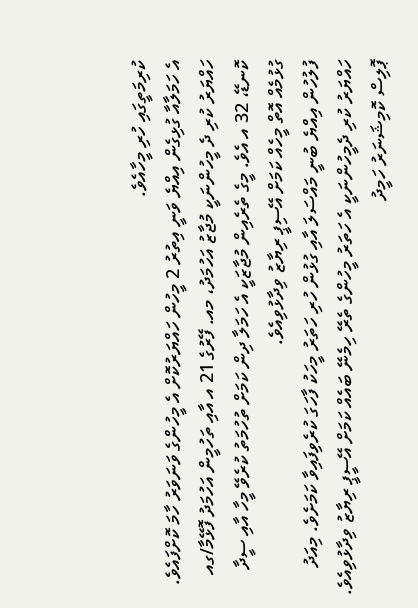ކުރިމަތީގައި ހުރި މީހާއެވެ.
އެ ހަމަލާއާ ގުޅިގެން އިއްޔެ ވަނީ އިތުރު 2 މީހުން ހައްޔަރުކޮށް އެ މީހުންގެ ވަނަވަރު ހާމަ ކޮށްފައެވެ.
ހައްޔަރު ކުރި ދެ މީހުންނަކީ މުޖާޒު އަހުމަދު، މއ. ފޭރުގެ 21 އ އާއި ތަހުމީން އަހުމަދު ފޮޅޭމާ/ގއ ކޮނޑޭ، 32 އ އެވެ. މީގެ ތެރެއިން މުޖާޒަކީ އެ ހަމަލާ ދިން ކަމަށް ތުހުމަތު ކުރެވޭ މީހާ އާއި ސީދާ ގުޅުމެއް އޮތް މީހެއް ކަމަށް އޭސިޕީ ރިޔާޒު ވިދާޅުވިއެވެ.
ފުލުހުން އިއްޔެ ބުނީ މައްސަލަ އާއި ގުޅުން ހުރި ހަތަރު މީހަކު ފާހަގަ ކުރެވިފައިވާ ކަމަށެވެ. މިއަދު ހައްޔަރު ކުރި ދެމީހުންނަކީ އެ ހަތަރު މީހުންގެ ތެރޭ ހިމެނޭ ބައެއް ކަމަށް އޭސީޕީ ރިޔާޒު ވިދާޅުވިއެވެ.
ޕޮލިސް ކޮމިޝަނަރު ހަމީދު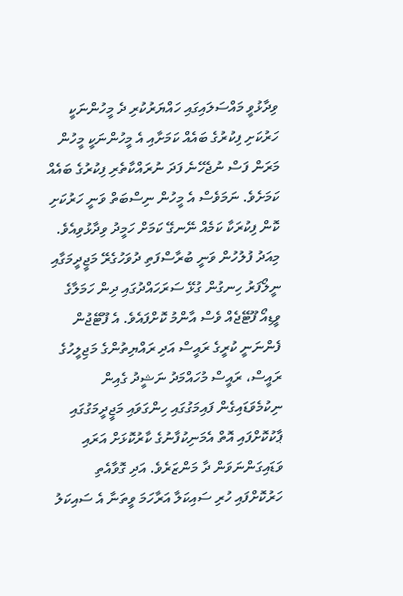ވިދާޅުވީ މައްސަލައިގައި ހައްޔަރުކުރި ދެ މީހުންނަކީ ހަރުކަށި ފިކުރުގެ ބައެއް ކަމަށާއި އެ މީހުންނަކީ މީހުން މަރަން ފަސް ނުޖެހޭނެ ފަދަ ނުރައްކާތެރި ފިކުރުގެ ބައެއް ކަމަށެވެ. ނަމަވެސް އެ މީހުން ނިސްބަތް ވަނީ ހަރުކަށި ކޮން ފިކުރަކާ ކަމެއް ނޭނގޭ ކަމަށް ހަމީދު ވިދާޅުވިއެވެ.
މިއަދު ފުލުހުން ވަނީ ބުރާސްފަތި ދުވަހުގެރޭ މަޖީދީމަގާއި ނީލޯފަރު ހިނގުން ގުޅޭ ސަރަހައްދުގައި ދިން ހަމަލާގެ ވީޑިއޯ ފޫޓޭޖެއް ވެސް އާންމު ކޮށްފައެވެ. އެ ފޫޓޭޖުން ފެންނަނީ ކުރީގެ ރައީސް އަދި ރައްޔިތުންގެ މަޖިލީހުގެ ރައީސް، ރައީސް މުހައްމަދު ނަޝީދު ގެއިން ނިކުމެވަޑައިގެން ފައިމަގުގައި ހިންގަވައި މަޖީދީމަގުގައި ޕާކުކޮށްފައި އޮތް އެމަނިކުފާނުގެ ކާރުކޮޅަށް އަރައި ވަޑައިގަންނަވަން ދާ މަންޒަރެވެ. އަދި ގޮވާއެތި ހަރުކޮށްފައި ހުރި ސައިކަލާ އަރާހަމަ ވީތަނާ އެ ސައިކަލު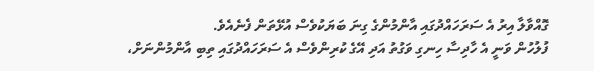ގޮއްވާލާ އިރު އެ ސަރަހައްދުގައި އާންމުންގެ ގިނަ ބަޔަކުވެސް އުޅޭތަން ފެނެއެވެ.
ފުލުހުން ވަނީ އެ ހާދިސާ ހިނގި ވަގުތު އަދި އޭގެ ކުރިންވެސް އެ ސަރަހައްދުގައި ތިބި އާންމުންނަށް،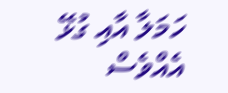ހަމަލާ އާއި ގުޅޭ އެއްވެސް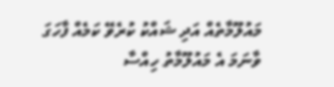މައުލޫމާތެއް އަދި ޝައްކު ކުރެވޭ ކަމެއް ފާހަގަ ވާނަމަ އެ މައުލޫމާތު ހިއްސާ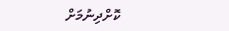ކޮށްދިނުމަށް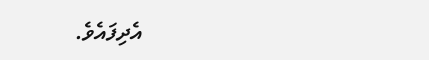އެދިފައެވެ.